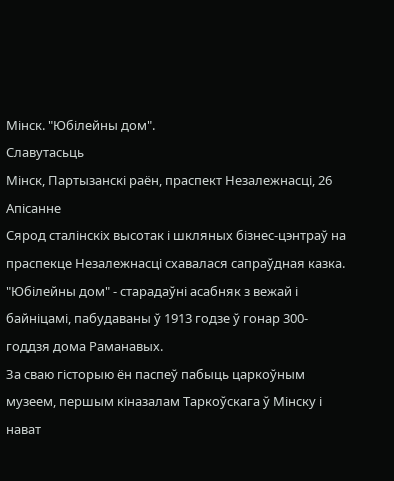Мінск. "Юбілейны дом".
Славутасьць
Мінск, Партызанскі раён, праспект Незалежнасці, 26
Апісанне
Сярод сталінскіх высотак і шкляных бізнес-цэнтраў на праспекце Незалежнасці схавалася сапраўдная казка. "Юбілейны дом" - старадаўні асабняк з вежай і байніцамі, пабудаваны ў 1913 годзе ў гонар 300-годдзя дома Раманавых.
За сваю гісторыю ён паспеў пабыць царкоўным музеем, першым кіназалам Таркоўскага ў Мінску і нават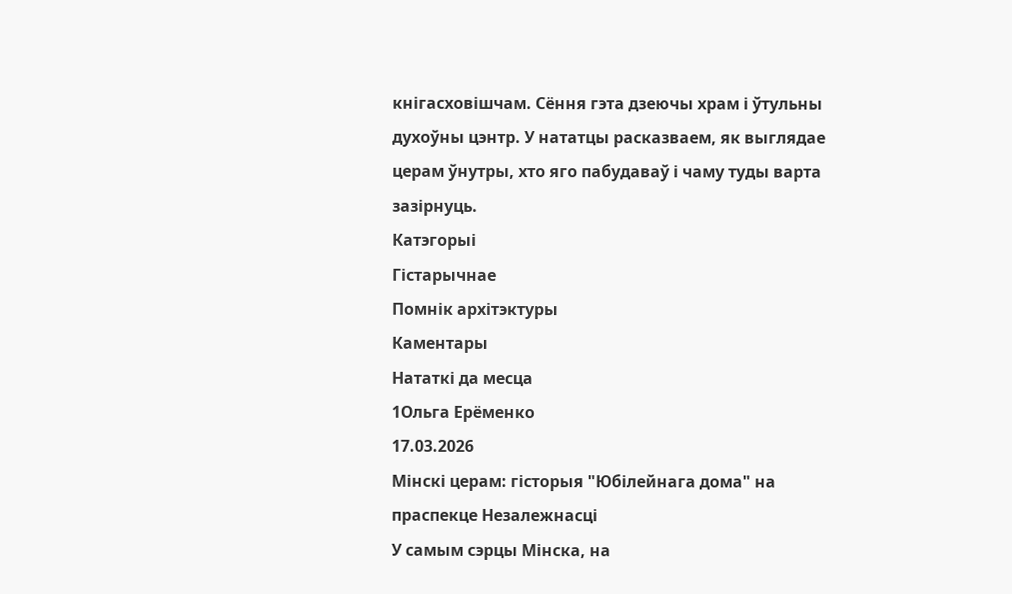кнігасховішчам. Сёння гэта дзеючы храм і ўтульны духоўны цэнтр. У нататцы расказваем, як выглядае церам ўнутры, хто яго пабудаваў і чаму туды варта зазірнуць.
Катэгорыі
Гістарычнае
Помнік архітэктуры
Каментары
Нататкі да месца
1Ольга Ерёменко
17.03.2026
Мінскі церам: гісторыя "Юбілейнага дома" на праспекце Незалежнасці
У самым сэрцы Мінска, на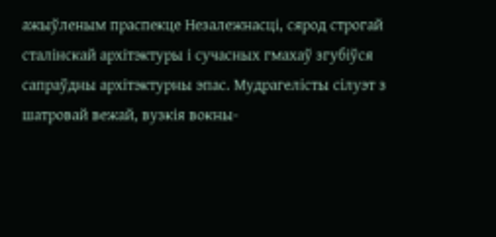ажыўленым праспекце Незалежнасці, сярод строгай сталінскай архітэктуры і сучасных гмахаў згубіўся сапраўдны архітэктурны эпас. Мудрагелісты сілуэт з шатровай вежай, вузкія вокны-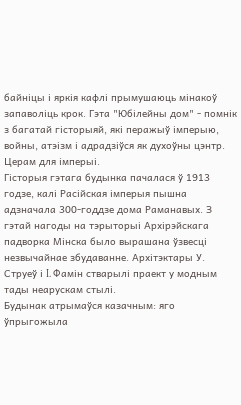байніцы і яркія кафлі прымушаюць мінакоў запаволіць крок. Гэта "Юбілейны дом" - помнік з багатай гісторыяй, які перажыў імперыю, войны, атэізм і адрадзіўся як духоўны цэнтр.
Церам для імперыі.
Гісторыя гэтага будынка пачалася ў 1913 годзе, калі Расійская імперыя пышна адзначала 300-годдзе дома Раманавых. З гэтай нагоды на тэрыторыі Архірэйскага падворка Мінска было вырашана ўзвесці незвычайнае збудаванне. Архітэктары У. Струеў і I. Фамін стварылі праект у модным тады неарускам стылі.
Будынак атрымаўся казачным: яго ўпрыгожыла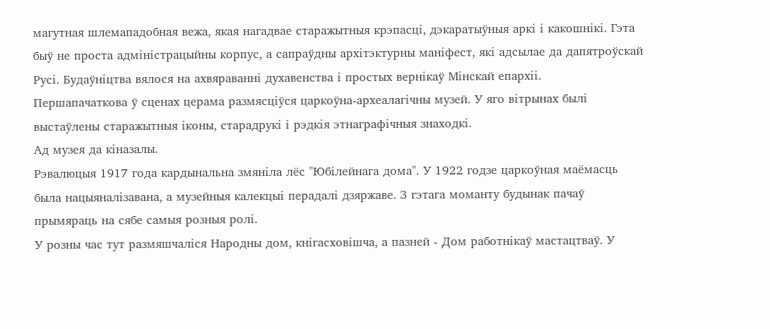магутная шлемападобная вежа, якая нагадвае старажытныя крэпасці, дэкаратыўныя аркі і какошнікі. Гэта быў не проста адміністрацыйны корпус, а сапраўдны архітэктурны маніфест, які адсылае да дапятроўскай Русі. Будаўніцтва вялося на ахвяраванні духавенства і простых вернікаў Мінскай епархіі.
Першапачаткова ў сценах церама размясціўся царкоўна-археалагічны музей. У яго вітрынах былі выстаўлены старажытныя іконы, старадрукі і рэдкія этнаграфічныя знаходкі.
Ад музея да кіназалы.
Рэвалюцыя 1917 года кардынальна змяніла лёс "Юбілейнага дома". У 1922 годзе царкоўная маёмасць была нацыяналізавана, а музейныя калекцыі перадалі дзяржаве. З гэтага моманту будынак пачаў прымяраць на сябе самыя розныя ролі.
У розны час тут размяшчаліся Народны дом, кнігасховішча, а пазней - Дом работнікаў мастацтваў. У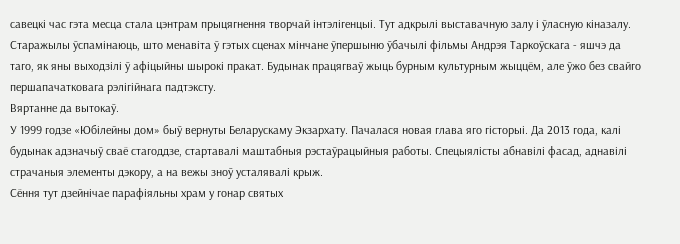савецкі час гэта месца стала цэнтрам прыцягнення творчай інтэлігенцыі. Тут адкрылі выставачную залу і ўласную кіназалу. Старажылы ўспамінаюць, што менавіта ў гэтых сценах мінчане ўпершыню ўбачылі фільмы Андрэя Таркоўскага - яшчэ да таго, як яны выходзілі ў афіцыйны шырокі пракат. Будынак працягваў жыць бурным культурным жыццём, але ўжо без свайго першапачатковага рэлігійнага падтэксту.
Вяртанне да вытокаў.
У 1999 годзе «Юбілейны дом» быў вернуты Беларускаму Экзархату. Пачалася новая глава яго гісторыі. Да 2013 года, калі будынак адзначыў сваё стагоддзе, стартавалі маштабныя рэстаўрацыйныя работы. Спецыялісты абнавілі фасад, аднавілі страчаныя элементы дэкору, а на вежы зноў усталявалі крыж.
Сёння тут дзейнічае парафіяльны храм у гонар святых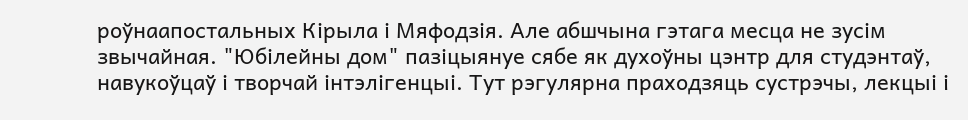роўнаапостальных Кірыла і Мяфодзія. Але абшчына гэтага месца не зусім звычайная. "Юбілейны дом" пазіцыянуе сябе як духоўны цэнтр для студэнтаў, навукоўцаў і творчай інтэлігенцыі. Тут рэгулярна праходзяць сустрэчы, лекцыі і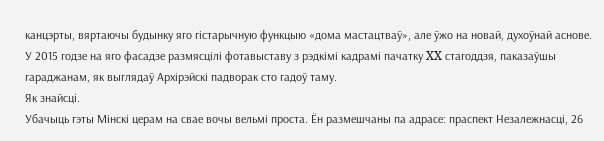канцэрты, вяртаючы будынку яго гістарычную функцыю «дома мастацтваў», але ўжо на новай, духоўнай аснове.
У 2015 годзе на яго фасадзе размясцілі фотавыставу з рэдкімі кадрамі пачатку XX стагоддзя, паказаўшы гараджанам, як выглядаў Архірэйскі падворак сто гадоў таму.
Як знайсці.
Убачыць гэты Мінскі церам на свае вочы вельмі проста. Ён размешчаны па адрасе: праспект Незалежнасці, 26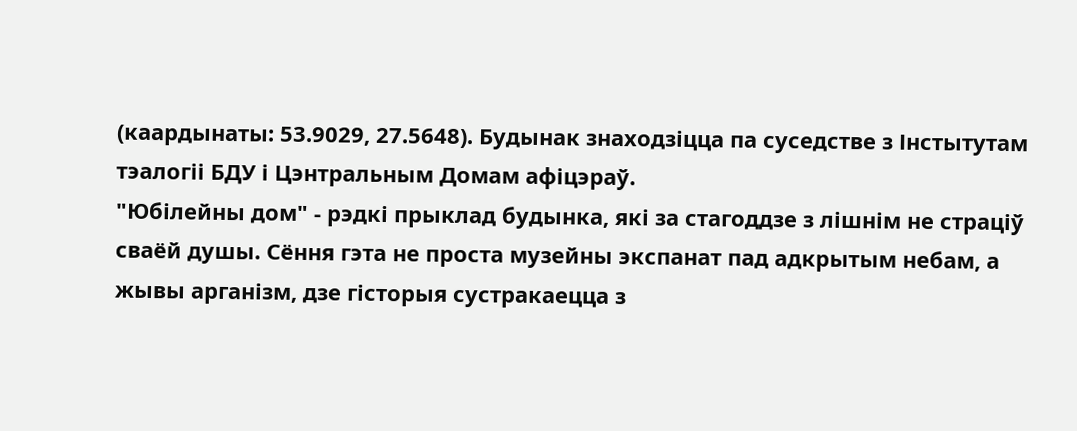(каардынаты: 53.9029, 27.5648). Будынак знаходзіцца па суседстве з Інстытутам тэалогіі БДУ і Цэнтральным Домам афіцэраў.
"Юбілейны дом" - рэдкі прыклад будынка, які за стагоддзе з лішнім не страціў сваёй душы. Сёння гэта не проста музейны экспанат пад адкрытым небам, а жывы арганізм, дзе гісторыя сустракаецца з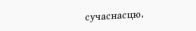сучаснасцю.